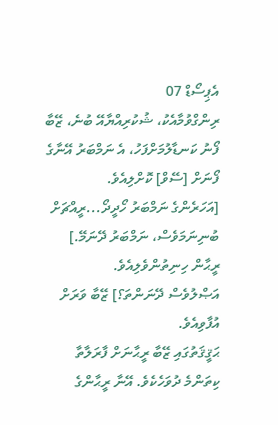އެޕިސޯޑް 07
ރިންގްވުމާއެކު، ޝުކުރިއްޔާއޭ ބުނެ، ޒޭބާ ފޯނު ކަނޑާލުމަށްފަހު، އެ ނަމްބަރު އޭނާގެ ފޯނަށް [ސޭވް] ކޮށްލިއެވެ.
[އަހަރެންގެ ނަމްބަރު ހޯދީދޯ...ރީއްޗަށް ބުނިނަމަވެސް، ނަމްބަރު ދޭނަމޭ.] ރީޙާން ހިނިތުންވެލިއެވެ.
އަޞްލުވެސް ދޭނަންތަ؟] ޒޭބާ ވަރަށް އުފާވިއެވެ.
ޙަޤީޤަތުގައި ޒޭބާ ރީޙާނަށް ފާރަލާތާ ކިތަންމެ ދުވަހެކެވެ. އޭނާ ރީޙާންގެ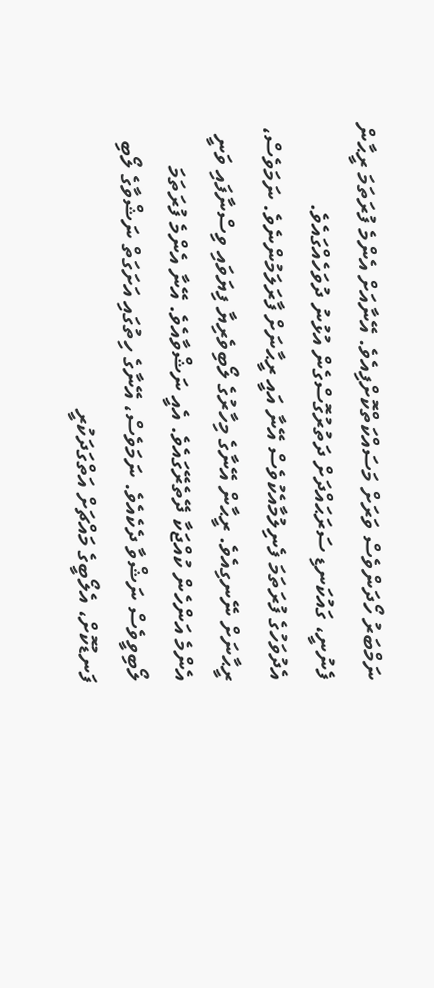ނަމްބަރު ހޯދަންވެސް ވަރަށް މަސައްކަތްކޮށްފިއެވެ. އޭނާއަށް އެންމެ ފުރަތަމަ ރީޙާން ފެނުނީ، ގައުކަނޑި ސަރަޙައްދަށް ދަތުރުގޮސްގެން އުޅުނު ދުވަހެއްގައެވެ.
އެދުވަހުގެ ފުރަތަމަ ފެނިލުމާއެކުވެސް އޭނާ އައީ ރީޙާނަށް ފާރަލަމުންނެވެ. ނަމަވެސް، ރީޙާނަށް ނޭނގިއެވެ. ރީޙާން އޭނާގެ މިހާރުގެ ލޯބިވެރިޔާ ފިޔަވައި ވިސްނާފައި ވަނީ އެންމެ އަންހެން ކުއްޖަކާ ދޭތެރޭގައެވެ. އެއީ ނަޝްވާއެވެ. އޭނާ އެންމެ ފުރަތަމަ ލޯބިވީވެސް ނަޝްވާ ދެކެއެވެ. ނަމަވެސް، އޭނާގެ ހިތުގައި އަށަގަތް ނަޝްވާގެ ލޯބި ފަނޑުކޮށް، އެލޯބީގެ މައްޗަށް އަތްގަދަކުރީ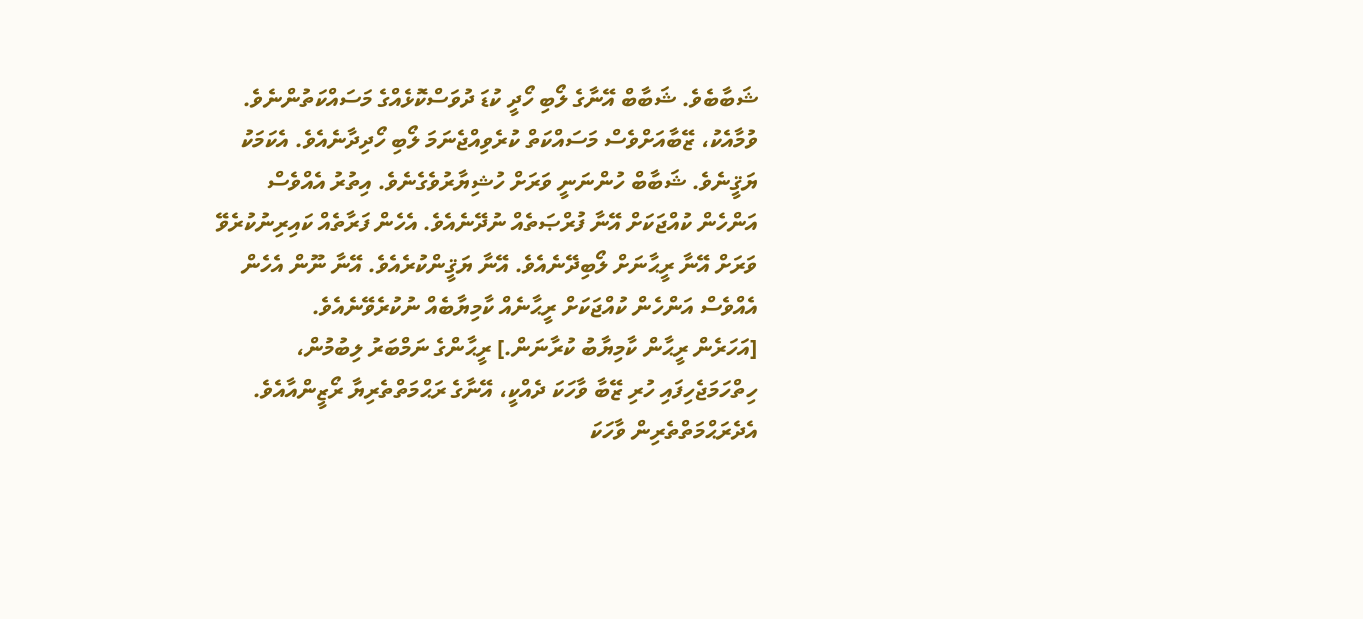ޝަބާބެވެ. ޝަބާބް އޭނާގެ ލޯބި ހޯދީ ކުޑަ ދުވަސްކޮޅެއްގެ މަސައްކަތުންނެވެ. ވުމާއެކު، ޒޭބާއަށްވެސް މަސައްކަތް ކުރެވިއްޖެނަމަ ލޯބި ހޯދިދާނެއެވެ. އެކަމަކު ޔަޤީނެވެ. ޝަބާބް ހުންނަނީ ވަރަށް ހުޝިޔާރުވެގެނެވެ. އިތުރު އެއްވެސް އަންހެން ކުއްޖަކަށް އޭނާ ފުރްޞަތެއް ނުދޭނެއެވެ. އެހެން ފަރާތެއް ކައިރިނުކުރެވޭ ވަރަށް އޭނާ ރީޙާނަށް ލޯބިދޭނެއެވެ. އޭނާ ޔަޤީންކުރެއެވެ. އޭނާ ނޫން އެހެން އެއްވެސް އަންހެން ކުއްޖަކަށް ރީޙާނެއް ކާމިޔާބެއް ނުކުރެވޭނެއެވެ.
[އަހަރެން ރީޙާން ކާމިޔާބު ކުރާނަން.] ރީޙާންގެ ނަމްބަރު ލިބުމުން، ހިތްހަމަޖެހިފައި ހުރި ޒޭބާ ވާހަކަ ދެއްކީ، އޭނާގެ ރަޙްމަތްތެރިޔާ ރޯޒީންއާއެވެ. އެދެރަޙްމަތްތެރިން ވާހަކަ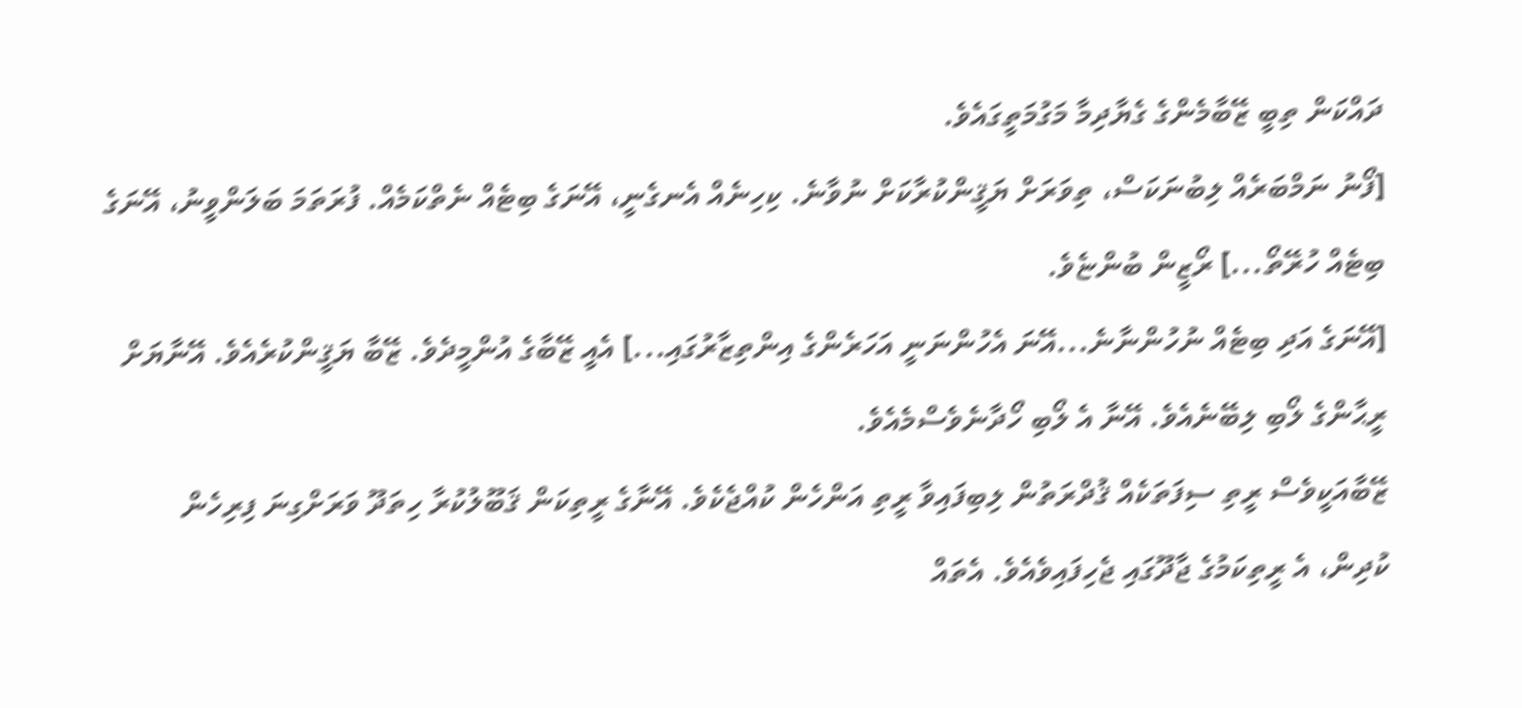ދައްކަން ތިބީ ޒޭބާމެންގެ ގެޔާދިމާ މަގުމަތީގައެވެ.
[ފޯނު ނަމްބަރެއް ލިބުނަކަސް، ތިވަރަށް ޔަޤީންކުރާކަށް ނުވާނެ. ކިހިނެއް އެނގެނީ، އޭނަގެ ބިޓެއް ނެތްކަމެއް. ފުރަތަމަ ބަލަންވީނު، އޭނަގެ ބިޓެއް ހުރޭތޯ...] ރޯޒީން ބުންޏެވެ.
[އޭނަގެ އަދި ބިޓެއް ނުހުންނާނެ...އޭނަ އެހުންނަނީ އަހަރެންގެ އިންތިޒާރުގައި...] އެއީ ޒޭބާގެ އުންމީދެވެ. ޒޭބާ ޔަޤީންކުރެއެވެ. އޭނާޔަށް ރީޙާންގެ ލޯބި ލިބޭނެއެވެ. އޭނާ އެ ލޯބި ހޯދާނެވެސްމެއެވެ.
ޒޭބާއަކީވެސް ރީތި ސިފަތަކެއް ޤުދްރަތުން ލިބިފައިވާ ރީތި އަންހެން ކުއްޖެކެވެ. އޭނާގެ ރީތިކަން ޤަބޫލުކުރާ ހިތަދޫ ވަރަށްގިނަ ފިރިހެން ކުދިން، އެ ރީތިކަމުގެ ޖާދޫގައި ޖެހިފައިވެއެވެ. އެތައް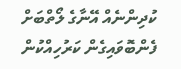ކުދިންނެއް އޭނާގެ ލޯތްބަށް ފެންބޮވައިގެން ކަރުހިއްކުން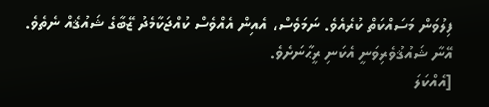ފިލުވަން މަސައްކަތް ކުރެއެވެ. ނަމަވެސް، އެއިން އެއްވެސް ކުއްޖަކާމެދު ޒޭބާގެ ޝައުޤެއް ނެތެވެ. އޭނާ ޝައުޤުވެރިވަނީ އެކަނި ރީޙާނަށެވެ.
[އެއްކަލަ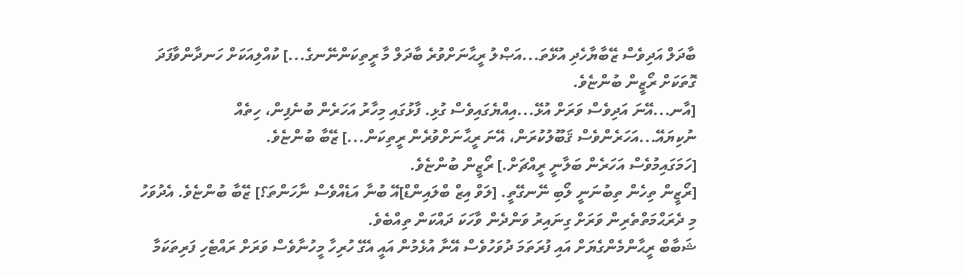ބާދަލް އަދިވެސް ޒޭބާޔާހެދި އުޅޭތަ...އަޞްލު ރީޙާނަށްވުރެ ބާދަލް މާ ރީތިކަންނޭނގެ...] ކުއްލިއަކަށް ހަނދާންވާފަދަ ގޮތަކަށް ރޯޒީން ބުންޏެވެ.
[އާނ...އޭނަ އަދިވެސް ވަރަށް އުޅޭ...އިއްޔެގައިވެސް ގުޅި. ފާޅުގައި މިހާރު އަހަރެން ބުނެފިން، ހިތެއް ނުކިޔައޭ...އަހަރެންވެސް ޤަބޫލުކުރަން، އޭނަ ރީޙާނަށްވުރެން ރީތިކަން...] ޒޭބާ ބުންޏެވެ.
[ހަމަގައިމުވެސް އަހަރެން ބަލާނީ ރީއްޗަށް.] ރޯޒީން ބުންޏެވެ.
[ރޯޒީން ތިހެން ތިބުނަނީ ލޯބި ނޭނގޭތީ. [ލަވް އިޒް ބްލައިންޑް]އޭ ބުނާ އަޑެއްވެސް ނާހަންތަ؟] ޒޭބާ ބުންޏެވެ. އެދުވަހު މި ދެރަޙްމަތްތެރިން ވަރަށް ގިނައިރު ވަންދެން ވާހަކަ ދައްކަން ތިއްބެވެ.
ޝަބާބް ރީޙާންމެންގެޔަށް އައި ފުރަތަމަ ދުވަހުވެސް އޭނާ އުޅެމުން އައީ އެގޭ ހުރިހާ މީހުނާވެސް ވަރަށް ރައްޓެހި ފަރިތަކަމާ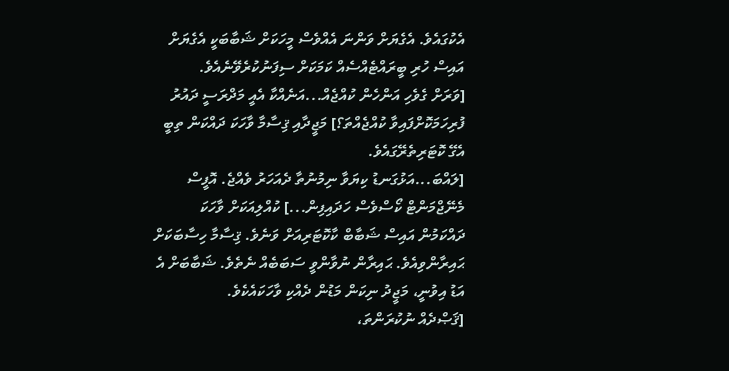އެކުގައެވެ. އެގެޔަށް ވަންނަ އެއްވެސް މީހަކަށް ޝަބާބަކީ އެގެޔަށް އައިސް ހުރި ބީރައްޓެއްސެއް ކަމަކަށް ސިފަނުކުރެވޭނެއެވެ.
[ވަރަށް ގެވެހި އަންހެން ކުއްޖެއް...އަނެއްކާ އެއީ މަދްރަސީ ދައުރު ފުރިހަމަކޮށްފައިވާ ކުއްޖެއްތަ؟] މަޖީދާއި ޤިސާމާ ވާހަކަ ދައްކަން ތިބީ އެގޭ ކޮޓަރިތެރޭގައެވެ.
[ލައްބަ...އަޅުގަނޑު ކިޔަވާ ނިމުނުތާ ދެއަހަރު ވެއްޖެ. އޮފީސް މެނޭޖްމަންޓް ކޯސްވެސް ހަދައިފިން...] ކުއްލިއަކަށް ވާހަކަ ދައްކަމުން އައިސް ޝަބާބް ކާކޮޓަރިއަށް ވަނެވެ. ޤިސާމާ ހިސާބަކަށް ޙައިރާންވިއެވެ. ޙައިރާން ނުވާންވީ ސަބަބެއް ނެތެވެ. ޝަބާބަށް އެ އަޑު އިވުނީ، މަޖީދު ނިކަން މަޑުން ދެއްކި ވާހަކައެކެވެ.
[ޤަޞްދެއް ނުކުރަންތަ،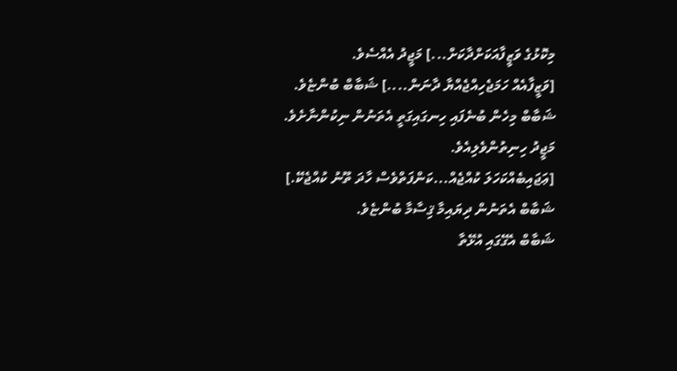މިކޮޅުގެ ވަޒީފާއަކަށްދާކަށް...] މަޖީދު އެއްސެވެ.
[ވަޒީފާއެއް ހަމަޖެހިއްޖެއްޔާ ދާނަން....] ޝަބާބް ބުންޏެވެ. ޝަބާބް މިހެން ބުނެފައި ހިނގައިގަތީ އެތަނުން ނިކުންނާށެވެ. މަޖީދު ހިނިތުންވެލިއެވެ.
[ޢަޖައިބެއްކަހަލަ ކުއްޖެއް...ކަންފަތްވެސް ހާދަ ތޫނު ކުއްޖެކޭ.] ޝަބާބް އެތަނުން ދިޔައިމާ ޤިސާމާ ބުންޏެވެ.
ޝަބާބް އެގޭގައި އުޅޭތާ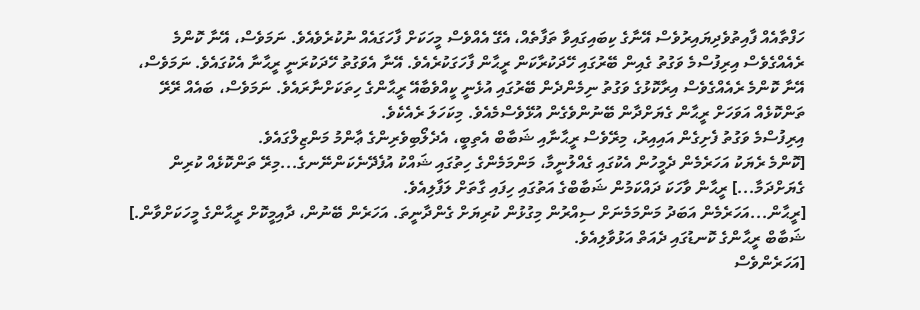ހަފްތާއެއް ފާއިތުވެދިޔައިރުވެސް އޭނާގެ ކިބައިގައިވާ ތަފާތެއް، އެގޭ އެއްވެސް މީހަކަށް ފާހަގައެއް ނުކުރެވެއެވެ. ނަމަވެސް، އޭނާ ކޮންމެ ރެއެއްގެވެސް އިރިފުސްމެ ވަގުތު ގެއިން ބޭރުގައި ހޭދަކުރާކަން ރީޙާން ފާހަގަކުރެއެވެ. އޭނާ އެވަގުތު ހޭދަކުރަނީ ރީޙާނާ އެކުގައެވެ. ނަމަވެސް، އޭނާ ކޮންމެ ރެއެއްގެވެސް އިރާކޮޅުގެ ވަގުތު ނިމެންދެން ބޭރުގައި އުޅެނީ ކީއްވެބާއޭ ރީޙާންގެ ހިތަކަށްނާރައެވެ. ނަމަވެސް، ބައެއް ރޭރޭ ތަންކޮޅެއް އަވަހަށް ރީޙާން ގެޔަށްދާން ބޭނުންވެގެން އުޅޭވެސްމެއެވެ. މިކަހަލަ ރެއެކެވެ.
އިރިފުސްމެ ވަގުތު ފެށިގެން އައިއިރު، މިރޭވެސް ރީޙާނާއި ޝަބާބް އެތިބީ، އެދެލޯބިވެރިންގެ ޢާންމު މަންޒިލްގައެވެ.
[ކޮންމެ ރެޔަކު އަހަރެމެން ދެމީހުން އެކުގައި ގެއްލުނީމާ، މަންމަމެންގެ ހިތުގައި ޝައްކު އުފެދޭނެކަންނޭނގެ...މިރޭ ތަންކޮޅެއް ކުރިން ގެޔަށްދަމާ...] ރީޙާން ވާހަކަ ދައްކަމުން ޝަބާބްގެ އަތުގައި ހިފައި ގާތަށް ލަފާލިއެވެ.
[ރީޙާން...އަހަރެމެން އަބަދު މަންމަމެނަށް ސިއްރުން މިގުޅުން ކުރިޔަށް ގެންދާނީތަ. އަހަރެން ބޭނުން، ދާއިމީކޮށް ރީޙާންގެ މީހަކަށްވާން.] ޝަބާބް ރީޙާންގެ ކޮނޑުގައި ދެއަތް އަޅުވާލިއެވެ.
[އަހަރެންވެސް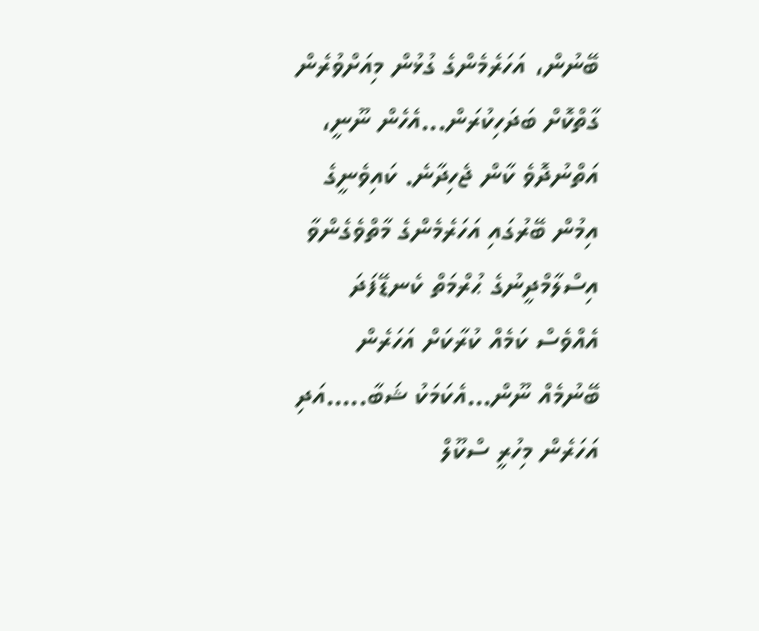ބޭނުން، އަހަރެމެންގެ ގުޅުން މިއަށްވުރެން ގާތްކޮށް ބަދަހިކުރަން...އެހެން ނޫނީ، އަތްނުދޮވެ ކާން ޖެހިދާނެ. ކައިވެނީގެ އިމުން ބޭރުގައި އަހަރެމެންގެ މާތްވެގެންވާ އިސްލާމްދީނުގެ ޙުރްމަތް ކެނޑޭފަދަ އެއްވެސް ކަމެއް ކުރާކަށް އަހަރެން ބޭނުމެއް ނޫން...އެކަމަކު ޝަބާ.....އަދި އަހަރެން މިހުރީ ސްކޫލް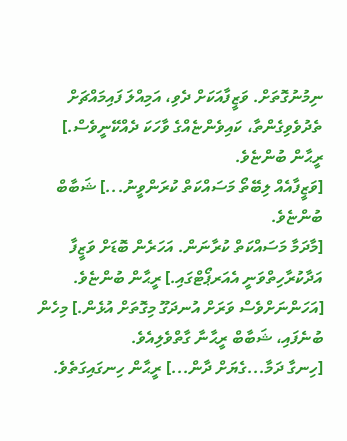ނިމުނުގޮތަށް. ވަޒީފާއަކަށް ދެވި، އަމިއްލަ ފައިމައްޗަށް ތެދުވެވިގެންތާ، ކައިވެންޏެއްގެ ވާހަކަ ދެއްކޭނީވެސް.] ރީޙާން ބުންޏެވެ.
[ވަޒީފާއެއް ލިބޭތޯ މަސައްކަތް ކުރަންވީނު...] ޝަބާބް ބުންޏެވެ.
[މާދަމާ މަސައްކަތް ކުރާނަން. އަހަރެން ބޮޑަށް ވަޒީފާ އަދާކުރާހިތްވަނީ އެއަރޕޯޓްގައި.] ރީޙާން ބުންޏެވެ.
[އަހަންނަށްވެސް ވަރަށް އުނދަގޫ މިގޮތަށް އުޅެން.] މިހެން ބުނެފައި، ޝަބާބް ރީޙާނާ ގާތްވެލިއެވެ.
[ހިނގާ ދަމާ...ގެޔަށް ދާން...] ރީޙާން ހިނގައިގަތެވެ.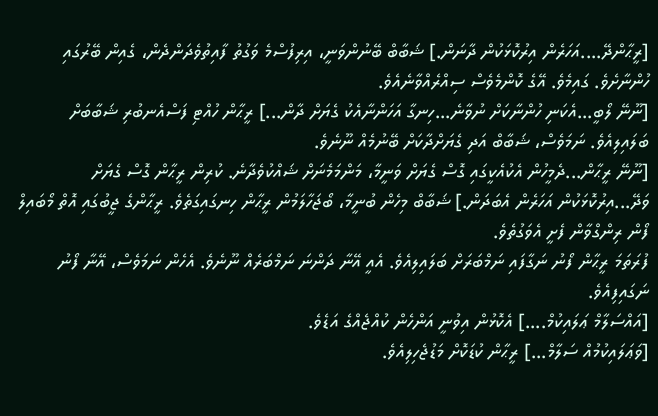[ރީޙާންދޭ....އަހަރެން އިރުކޮޅަކުން ދާނަން.] ޝަބާބް ބޭނުންވަނީ، އިރިފުސްމެ ވަގުތު ފާއިތުވެދަންދެން، ގެއިން ބޭރުގައި ހުންނާށެވެ. ގައިމެވެ. އޭގެ ކޮންމެވެސް ސިއްރެއްވާނެއެވެ.
[ނޫނޭ ލޯބީ...އެކަނި ހުންނާކަށް ނުވާނެ...ހިނގާ އަހަންނާއެކު ގެޔަށް ދާން...] ރީޙާން ހުއްޓި ފަސްއެނބުރި ޝަބާބަށް ބަލައިލިއެވެ. ނަމަވެސް، ޝަބާބް އަދި ގެޔަށްދާކަށް ބޭނުމެއް ނޫނެވެ.
[ނޫނޭ ރީޙާން...ދެމީހުން އެކުއެކީގައި ގޮސް ގެޔަށް ވަނީމާ، މަންމަމެނަށް ޝައްކުވެދާނެ. ކުރިން ރީޙާން ގޮސް ގެޔަށް ވަދޭ...އިރުކޮޅަކުން އަހަރެން އެބަދަން.] ޝަބާބް މިހެން ބުނީމާ، ބޯޖަހާލަމުން ރީޙާން ހިނގައިގަތެވެ. ރީޙާންގެ ޖީބުގައި އޮތް މޯބައިލް ފޯން ރިންގްވާން ފެށީ އެވަގުތެވެ.
ފުރަތަމަ ރީޙާން ފޯނު ނަގާފައި ނަމްބަރަށް ބަލައިލިއެވެ. އެއީ އޭނާ ދަންނަ ނަމްބަރެއް ނޫނެވެ. އެހެން ނަމަވެސް، އޭނާ ފޯނު ނަގައިފިއެވެ.
[އައްސަލާމް ޢަލައިކުމް....] އެކޮޅުން އިވުނީ އަންހެން ކުއްޖެއްގެ އަޑެވެ.
[ވަޢަލައިކުމުއް ސަލާމް...] ރީޙާން ކުޑަކޮށް މަޑުޖެހިލިއެވެ.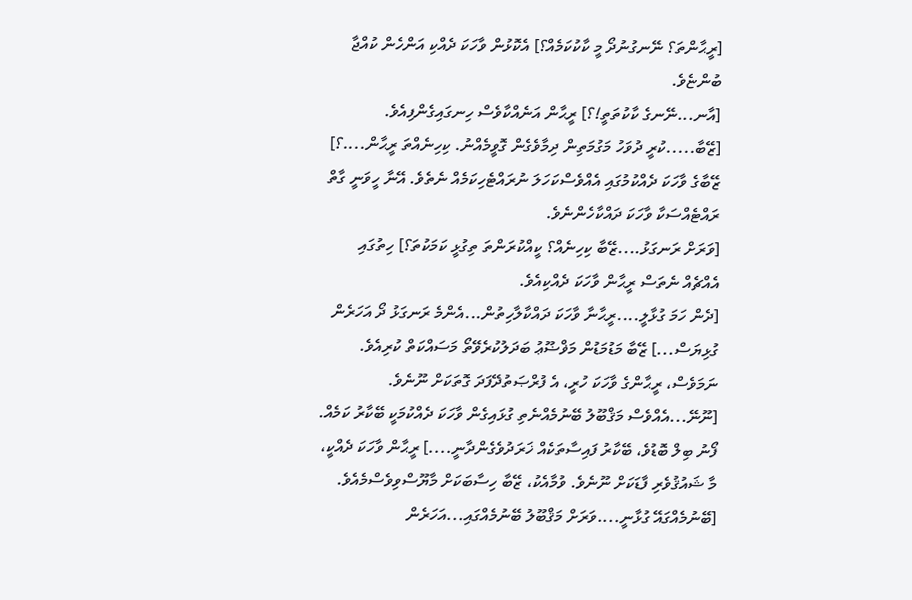[ރީޙާންތަ؟ ނޭނގުނުދޯ މީ ކާކުކަމެއް؟] އެކޮޅުން ވާހަކަ ދެއްކި އަންހެން ކުއްޖާ ބުންޏެވެ.
[އާނ...ނޭނގެ ކާކުތަތީ!؟] ރީޙާން އަނެއްކާވެސް ހިނގައިގެންފިއެވެ.
[ޒޭބާ.....ކުރީ ދުވަހު މަގުމަތިން ދިމާވެގެން ގޮވީމެއްނު. ކިހިނެއްތަ ރީޙާން....؟] ޒޭބާގެ ވާހަކަ ދެއްކުމުގައި އެއްވެސްކަހަލަ ނުރައްޓެހިކަމެއް ނެތެވެ. އޭނާ ހީވަނީ ގާތް ރައްޓެއްސަކާ ވާހަކަ ދައްކާހެންނެވެ.
[ވަރަށް ރަނގަޅު....ޒޭބާ ކިހިނެއް؟ ކީއްކުރަންތަ ތިގުޅީ ކަމަކުތަ؟] ހިތުގައި އެއްޗެއް ނެތަސް ރީޙާން ވާހަކަ ދެއްކިއެވެ.
[ދެން ހަމަ ގުޅާލީ....ރީޙާނާ ވާހަކަ ދައްކާލާހިތުން...އެންމެ ރަނގަޅު ދޯ އަހަރެން ގުޅިޔަސް...] ޒޭބާ މަޑުމަޑުން މަޥްޟޫޢު ބަދަލުކުރެވޭތޯ މަސައްކަތް ކުރިއެވެ. ނަމަވެސް، ރީޙާންގެ ވާހަކަ ހުރީ، އެ ފުރްޞަތުދޭފަދަ ގޮތަކަށް ނޫނެވެ.
[ނޫނޭ...އެއްވެސް މަޤްބޫލު ބޭނުމެއްނެތި ގުޅައިގެން ވާހަކަ ދެއްކުމަކީ ބޭކާރު ކަމެއް. ފޯނު ބިލް ބޮޑުވެ، ބޭކާރު ފައިސާތަކެއް ޚަރަދުވެގެންދާނީ....] ރީޙާން ވާހަކަ ދެއްކީ، މާ ޝައުޤުވެރި ފާޑަކަށް ނޫނެވެ. ވުމާއެކު، ޒޭބާ ހިސާބަކަށް މާޔޫސްވިވެސްމެއެވެ.
[ބޭނުމެއްގައޭ ގުޅާނީ....ވަރަށް މަޤްބޫލު ބޭނުމެއްގައި...އަހަރެން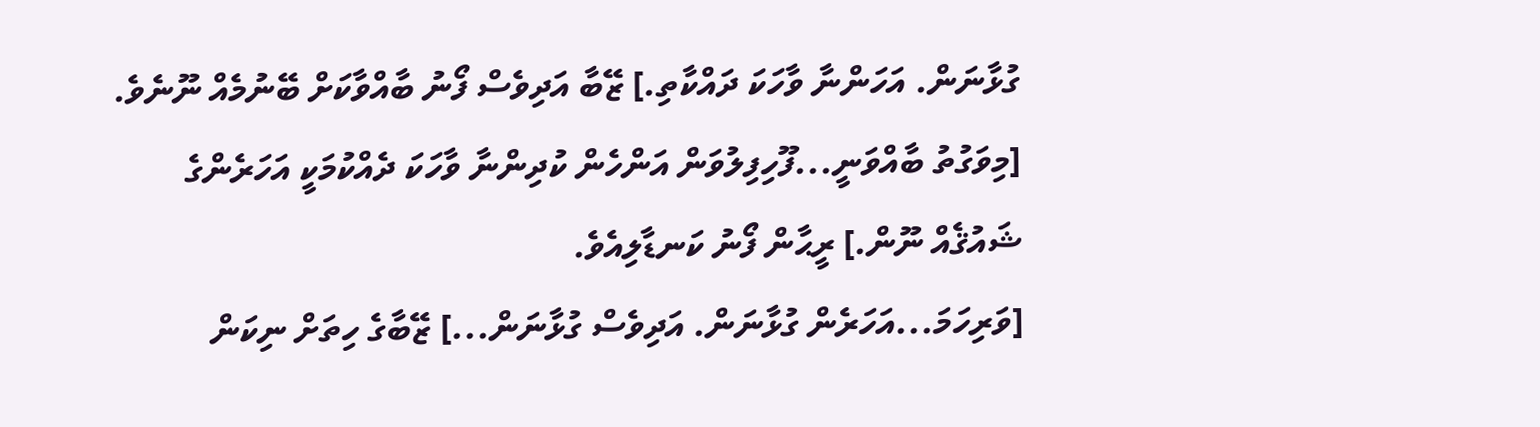ގުޅާނަން. އަހަންނާ ވާހަކަ ދައްކާތި.] ޒޭބާ އަދިވެސް ފޯނު ބާއްވާކަށް ބޭނުމެއް ނޫނެވެ.
[މިވަގުތު ބާއްވަނީ...ފޫހިފިލުވަން އަންހެން ކުދިންނާ ވާހަކަ ދެއްކުމަކީ އަހަރެންގެ ޝައުޤެއް ނޫން.] ރީޙާން ފޯނު ކަނޑާލިއެވެ.
[ވަރިހަމަ...އަހަރެން ގުޅާނަން. އަދިވެސް ގުޅާނަން...] ޒޭބާގެ ހިތަށް ނިކަން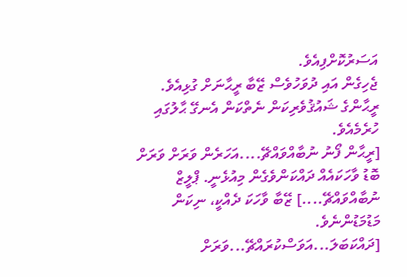އަސަރުކޮށްފިއެވެ.
ޖެހިގެން އައި ދުވަހުވެސް ޒޭބާ ރީޙާނަށް ގުޅިއެވެ. ރީޙާންގެ ޝައުޤުވެރިކަން ނެތްކަން އެނގޭ ޙާލުގައި ހުރެމެއެވެ.
[ރީޙާން ފޯނު ނުބާއްވައްޗޭ....އަހަރެން ވަރަށް ވަރަށް ބޮޑު ވާހަކައެއް ދައްކަންވެގެން މިއުޅެނީ. ޕްލީޒް ނުބާއްވައްޗޭ....] ޒޭބާ ވާހަކަ ދެއްކީ، ނިކަން މަޑުމަޑުންނެވެ.
[ދައްކަބަލަ...އަވަސްކުރައްޗޭ...ވަރަށް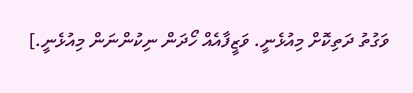ވަގުތު ދަތިކޮށް މިއުޅެނީ. ވަޒީފާއެއް ހޯދަން ނިކުންނަން މިއުޅެނީ.]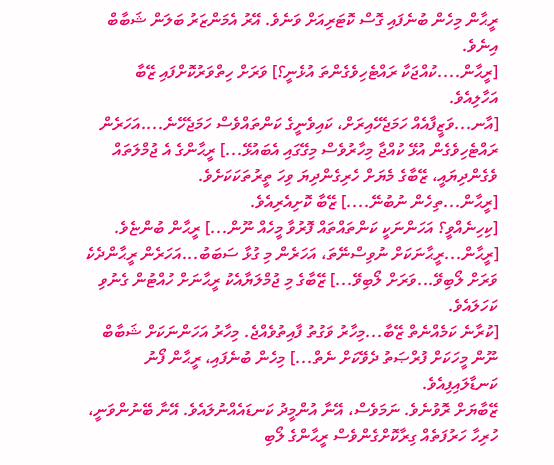ރީޙާން މިހެން ބުނެފައި ގޮސް ކޮޓަރިއަށް ވަނެވެ. އޭރު އެމަންޒަރު ބަލަން ޝަބާބް އިނެވެ.
[ރީޙާން....ކުއްޖަކާ ރައްޓެހިވެގެންތަ އުޅެނީ؟] ވަރަށް ހިތްވަރުކޮށްފައި ޒޭބާ އަހާލިއެވެ.
[އާނ...ވަޒީފާއެއް ހަމަޖެހޭއިރަށް، ކައިވެނީގެ ކަންތައްވެސް ހަމަޖެހޭނެ....އަހަރެން ރައްޓެހިވެގެން އުޅޭ ކުއްޖާ މިހާރުވެސް މިގޭގައި އެބައުޅޭ...] ރީޙާންގެ އެ ޖުމްލަތައް ވެގެންދިޔައީ، ޒޭބާގެ މެޔަށް ހެރިގެންދިޔަ ވިހަ ތީރުތަކަކަށެވެ.
[ރީޙާން...ތިހެން ނުބުނޭ....] ޒޭބާ ކޮށިއެރިއެވެ.
[ކިހިނެއްވީ؟ އަހަންނަކީ ކަންތައްތައް ފޮރުވާ މީހެއް ނޫން...] ރީޙާން ބުންޏެވެ.
[ރީޙާން...ރީޙާނަކަށް ނުވިސްނޭތަ، އަހަރެން މި ގުޅާ ސަބަބު...އަހަރެން ރީޙާންދެކެ ވަރަށް ލޯބިވޭ...ވަރަށް ލޯބިވޭ...] ޒޭބާގެ މި ޖުމްލަޔާއެކު ރީޙާނަށް ހުއްޓުން ގެނުވި ކަހަލައެވެ.
[ކުރާނެ ކަމެއްނެތް ޒޭބާ...މިހާރު ވަގުތު ފާއިތުވެއްޖެ. މިހާރު އަހަންނަކަށް ޝަބާބް ނޫން މީހަކަށް ފުރްޞަތު ދެވޭކަށް ނެތް...] މިހެން ބުނެފައި، ރީޙާން ފޯނު ކަނޑާލައިފިއެވެ.
ޒޭބާޔަށް ރޮވުނެވެ. ނަމަވެސް، އޭނާ އުންމީދު ކަނޑައެއްނުލައެވެ. އޭނާ ބޭނުންވަނީ، ހުރިހާ ހަރުފަތެއް ގިރާކޮށްގެންވެސް ރީޙާންގެ ލޯބި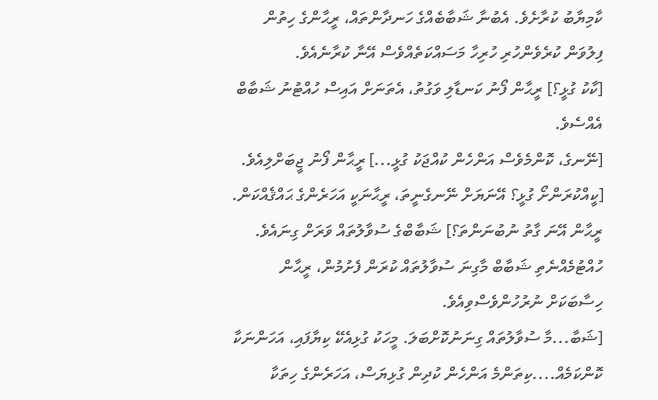ކާމިޔާބު ކުރާށެވެ. އެބުނާ ޝަބާބެއްގެ ހަނދާންތައް، ރީޙާންގެ ހިތުން ފިލުވަން ކުރެވެންހުރި ހުރިހާ މަސައްކަތެއްވެސް އޭނާ ކުރާނެއެވެ.
[ކާކު ގުޅީ؟] ރީޙާން ފޯނު ކަނޑާލި ވަގުތު، އެތަނަށް އައިސް ހުއްޓުނު ޝަބާބް އެއްސެވެ.
[ނޭނގެ، ކޮންމެވެސް އަންހެން ކުއްޖަކު ގުޅީ...] ރީޙާން ފޯނު ޖީބަށްލިއެވެ.
[ކީއްކުރަންށޯ ގުޅީ؟ އޭނަޔަށް ނޭނގެނީތަ، ރީޙާނަކީ އަހަރެންގެ ޙައްޤެއްކަން. ރީޙާން އޭނަ ގާތު ނުބުނަންތަ؟] ޝަބާބްގެ ސުވާލުތައް ވަރަށް ގިނައެވެ. ހުއްޓުމެއްނެތި ޝަބާބް މާގިނަ ސުވާލުތައް ކުރަން ފެށުމުން، ރީޙާން ހިސާބަކަށް ނުރުހުންވެސްވިއެވެ.
[ޝަބާ...މާ ސުވާލުތައް ގިނަނުކޮށްބަލަ. މީހަކު ގުޅިއެކޭ ކިޔާފައި، އަހަންނަކާ ކޮންކަމެއް....ކިތަންމެ އަންހެން ކުދިން ގުޅިޔަސް، އަހަރެންގެ ހިތަކާ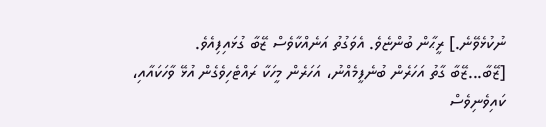ނުކުޅެވޭނެ.] ރީޙާން ބުންޏެވެ. އެވަގުތު އަނެއްކާވެސް ޒޭބާ ގުޅައިފިއެވެ.
[ޒޭބާ...ޒޭބާ ގާތު އަހަރެން ބުނެފީމެއްނު، އަހަރެން މީހަކާ ރައްޓެހިވެގެން އުޅޭ ވާހަކައާއި، ކައިވެނިވެސް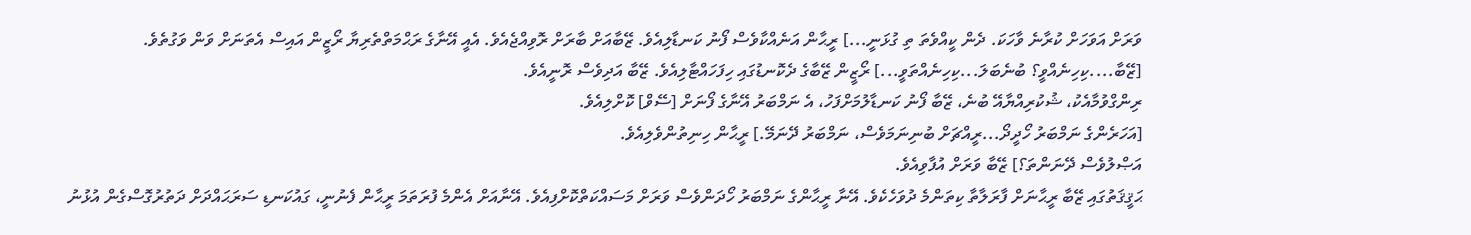ވަރަށް އަވަހަށް ކުރާނެ ވާހަކަ. ދެން ކީއްވެތަ ތި ގުޅަނީ...] ރީޙާން އަނެއްކާވެސް ފޯނު ކަނޑާލިއެވެ. ޒޭބާއަށް ބާރަށް ރޮވިއްޖެއެވެ. އެއީ އޭނާގެ ރަޙްމަތްތެރިޔާ ރޯޒީން އައިސް އެތަނަށް ވަން ވަގުތެވެ.
[ޒޭބާ....ކިހިނެއްވީ؟ ބުނެބަލަ...ކިހިނެއްތަވީ...] ރޯޒީން ޒޭބާގެ ދެކޮނޑުގައި ހިފަހައްޓާލިއެވެ. ޒޭބާ އަދިވެސް ރޮނީއެވެ.
ރިންގްވުމާއެކު، ޝުކުރިއްޔާއޭ ބުނެ، ޒޭބާ ފޯނު ކަނޑާލުމަށްފަހު، އެ ނަމްބަރު އޭނާގެ ފޯނަށް [ސޭވް] ކޮށްލިއެވެ.
[އަހަރެންގެ ނަމްބަރު ހޯދީދޯ...ރީއްޗަށް ބުނިނަމަވެސް، ނަމްބަރު ދޭނަމޭ.] ރީޙާން ހިނިތުންވެލިއެވެ.
އަޞްލުވެސް ދޭނަންތަ؟] ޒޭބާ ވަރަށް އުފާވިއެވެ.
ޙަޤީޤަތުގައި ޒޭބާ ރީޙާނަށް ފާރަލާތާ ކިތަންމެ ދުވަހެކެވެ. އޭނާ ރީޙާންގެ ނަމްބަރު ހޯދަންވެސް ވަރަށް މަސައްކަތްކޮށްފިއެވެ. އޭނާއަށް އެންމެ ފުރަތަމަ ރީޙާން ފެނުނީ، ގައުކަނޑި ސަރަޙައްދަށް ދަތުރުގޮސްގެން އުޅުނު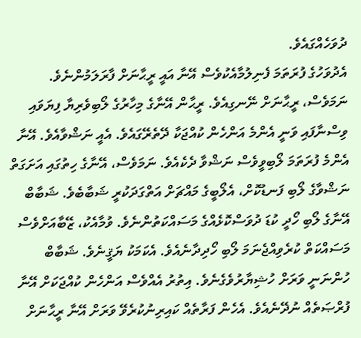ދުވަހެއްގައެވެ.
އެދުވަހުގެ ފުރަތަމަ ފެނިލުމާއެކުވެސް އޭނާ އައީ ރީޙާނަށް ފާރަލަމުންނެވެ. ނަމަވެސް، ރީޙާނަށް ނޭނގިއެވެ. ރީޙާން އޭނާގެ މިހާރުގެ ލޯބިވެރިޔާ ފިޔަވައި ވިސްނާފައި ވަނީ އެންމެ އަންހެން ކުއްޖަކާ ދޭތެރޭގައެވެ. އެއީ ނަޝްވާއެވެ. އޭނާ އެންމެ ފުރަތަމަ ލޯބިވީވެސް ނަޝްވާ ދެކެއެވެ. ނަމަވެސް، އޭނާގެ ހިތުގައި އަށަގަތް ނަޝްވާގެ ލޯބި ފަނޑުކޮށް، އެލޯބީގެ މައްޗަށް އަތްގަދަކުރީ ޝަބާބެވެ. ޝަބާބް އޭނާގެ ލޯބި ހޯދީ ކުޑަ ދުވަސްކޮޅެއްގެ މަސައްކަތުންނެވެ. ވުމާއެކު، ޒޭބާއަށްވެސް މަސައްކަތް ކުރެވިއްޖެނަމަ ލޯބި ހޯދިދާނެއެވެ. އެކަމަކު ޔަޤީނެވެ. ޝަބާބް ހުންނަނީ ވަރަށް ހުޝިޔާރުވެގެނެވެ. އިތުރު އެއްވެސް އަންހެން ކުއްޖަކަށް އޭނާ ފުރްޞަތެއް ނުދޭނެއެވެ. އެހެން ފަރާތެއް ކައިރިނުކުރެވޭ ވަރަށް އޭނާ ރީޙާނަށް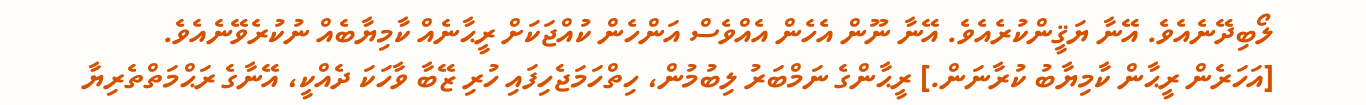ލޯބިދޭނެއެވެ. އޭނާ ޔަޤީންކުރެއެވެ. އޭނާ ނޫން އެހެން އެއްވެސް އަންހެން ކުއްޖަކަށް ރީޙާނެއް ކާމިޔާބެއް ނުކުރެވޭނެއެވެ.
[އަހަރެން ރީޙާން ކާމިޔާބު ކުރާނަން.] ރީޙާންގެ ނަމްބަރު ލިބުމުން، ހިތްހަމަޖެހިފައި ހުރި ޒޭބާ ވާހަކަ ދެއްކީ، އޭނާގެ ރަޙްމަތްތެރިޔާ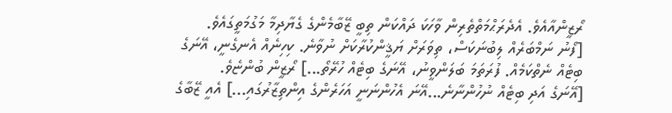ރޯޒީންއާއެވެ. އެދެރަޙްމަތްތެރިން ވާހަކަ ދައްކަން ތިބީ ޒޭބާމެންގެ ގެޔާދިމާ މަގުމަތީގައެވެ.
[ފޯނު ނަމްބަރެއް ލިބުނަކަސް، ތިވަރަށް ޔަޤީންކުރާކަށް ނުވާނެ. ކިހިނެއް އެނގެނީ، އޭނަގެ ބިޓެއް ނެތްކަމެއް. ފުރަތަމަ ބަލަންވީނު، އޭނަގެ ބިޓެއް ހުރޭތޯ...] ރޯޒީން ބުންޏެވެ.
[އޭނަގެ އަދި ބިޓެއް ނުހުންނާނެ...އޭނަ އެހުންނަނީ އަހަރެންގެ އިންތިޒާރުގައި...] އެއީ ޒޭބާގެ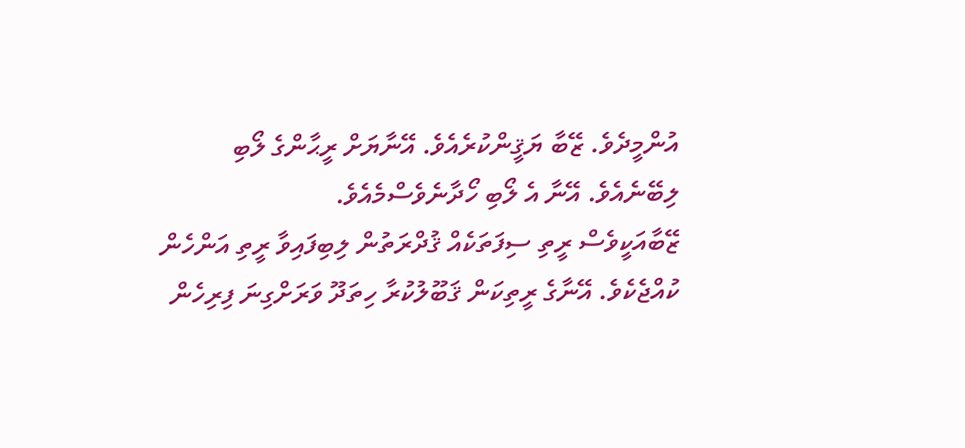އުންމީދެވެ. ޒޭބާ ޔަޤީންކުރެއެވެ. އޭނާޔަށް ރީޙާންގެ ލޯބި ލިބޭނެއެވެ. އޭނާ އެ ލޯބި ހޯދާނެވެސްމެއެވެ.
ޒޭބާއަކީވެސް ރީތި ސިފަތަކެއް ޤުދްރަތުން ލިބިފައިވާ ރީތި އަންހެން ކުއްޖެކެވެ. އޭނާގެ ރީތިކަން ޤަބޫލުކުރާ ހިތަދޫ ވަރަށްގިނަ ފިރިހެން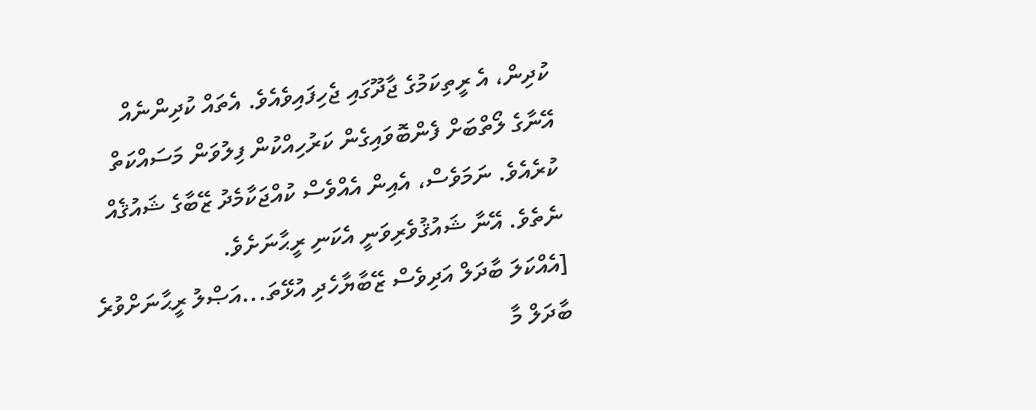ކުދިން، އެ ރީތިކަމުގެ ޖާދޫގައި ޖެހިފައިވެއެވެ. އެތައް ކުދިންނެއް އޭނާގެ ލޯތްބަށް ފެންބޮވައިގެން ކަރުހިއްކުން ފިލުވަން މަސައްކަތް ކުރެއެވެ. ނަމަވެސް، އެއިން އެއްވެސް ކުއްޖަކާމެދު ޒޭބާގެ ޝައުޤެއް ނެތެވެ. އޭނާ ޝައުޤުވެރިވަނީ އެކަނި ރީޙާނަށެވެ.
[އެއްކަލަ ބާދަލް އަދިވެސް ޒޭބާޔާހެދި އުޅޭތަ...އަޞްލު ރީޙާނަށްވުރެ ބާދަލް މާ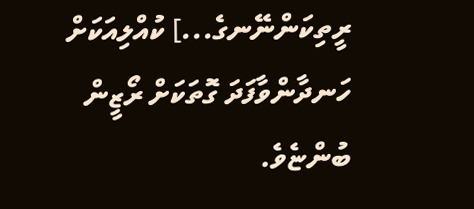ރީތިކަންނޭނގެ...] ކުއްލިއަކަށް ހަނދާންވާފަދަ ގޮތަކަށް ރޯޒީން ބުންޏެވެ.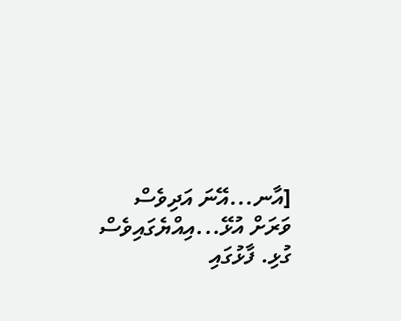[އާނ...އޭނަ އަދިވެސް ވަރަށް އުޅޭ...އިއްޔެގައިވެސް ގުޅި. ފާޅުގައި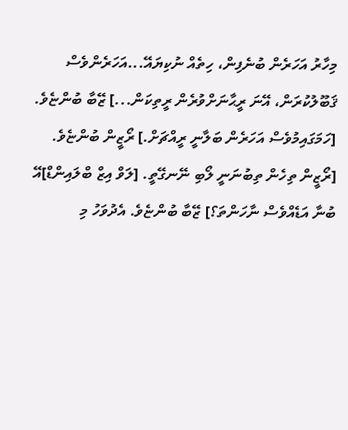މިހާރު އަހަރެން ބުނެފިން، ހިތެއް ނުކިޔައޭ...އަހަރެންވެސް ޤަބޫލުކުރަން، އޭނަ ރީޙާނަށްވުރެން ރީތިކަން...] ޒޭބާ ބުންޏެވެ.
[ހަމަގައިމުވެސް އަހަރެން ބަލާނީ ރީއްޗަށް.] ރޯޒީން ބުންޏެވެ.
[ރޯޒީން ތިހެން ތިބުނަނީ ލޯބި ނޭނގޭތީ. [ލަވް އިޒް ބްލައިންޑް]އޭ ބުނާ އަޑެއްވެސް ނާހަންތަ؟] ޒޭބާ ބުންޏެވެ. އެދުވަހު މި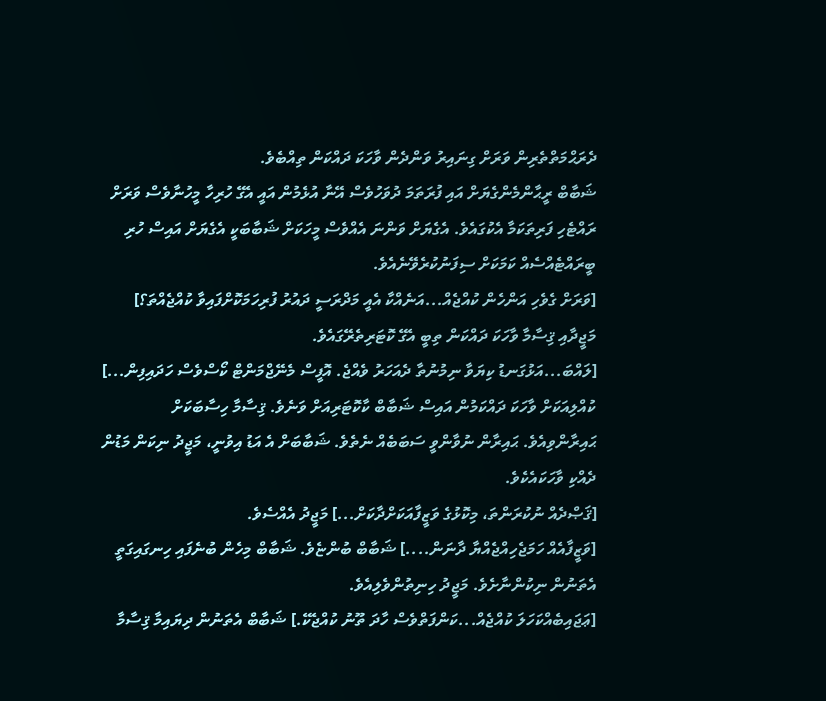ދެރަޙްމަތްތެރިން ވަރަށް ގިނައިރު ވަންދެން ވާހަކަ ދައްކަން ތިއްބެވެ.
ޝަބާބް ރީޙާންމެންގެޔަށް އައި ފުރަތަމަ ދުވަހުވެސް އޭނާ އުޅެމުން އައީ އެގޭ ހުރިހާ މީހުނާވެސް ވަރަށް ރައްޓެހި ފަރިތަކަމާ އެކުގައެވެ. އެގެޔަށް ވަންނަ އެއްވެސް މީހަކަށް ޝަބާބަކީ އެގެޔަށް އައިސް ހުރި ބީރައްޓެއްސެއް ކަމަކަށް ސިފަނުކުރެވޭނެއެވެ.
[ވަރަށް ގެވެހި އަންހެން ކުއްޖެއް...އަނެއްކާ އެއީ މަދްރަސީ ދައުރު ފުރިހަމަކޮށްފައިވާ ކުއްޖެއްތަ؟] މަޖީދާއި ޤިސާމާ ވާހަކަ ދައްކަން ތިބީ އެގޭ ކޮޓަރިތެރޭގައެވެ.
[ލައްބަ...އަޅުގަނޑު ކިޔަވާ ނިމުނުތާ ދެއަހަރު ވެއްޖެ. އޮފީސް މެނޭޖްމަންޓް ކޯސްވެސް ހަދައިފިން...] ކުއްލިއަކަށް ވާހަކަ ދައްކަމުން އައިސް ޝަބާބް ކާކޮޓަރިއަށް ވަނެވެ. ޤިސާމާ ހިސާބަކަށް ޙައިރާންވިއެވެ. ޙައިރާން ނުވާންވީ ސަބަބެއް ނެތެވެ. ޝަބާބަށް އެ އަޑު އިވުނީ، މަޖީދު ނިކަން މަޑުން ދެއްކި ވާހަކައެކެވެ.
[ޤަޞްދެއް ނުކުރަންތަ، މިކޮޅުގެ ވަޒީފާއަކަށްދާކަށް...] މަޖީދު އެއްސެވެ.
[ވަޒީފާއެއް ހަމަޖެހިއްޖެއްޔާ ދާނަން....] ޝަބާބް ބުންޏެވެ. ޝަބާބް މިހެން ބުނެފައި ހިނގައިގަތީ އެތަނުން ނިކުންނާށެވެ. މަޖީދު ހިނިތުންވެލިއެވެ.
[ޢަޖައިބެއްކަހަލަ ކުއްޖެއް...ކަންފަތްވެސް ހާދަ ތޫނު ކުއްޖެކޭ.] ޝަބާބް އެތަނުން ދިޔައިމާ ޤިސާމާ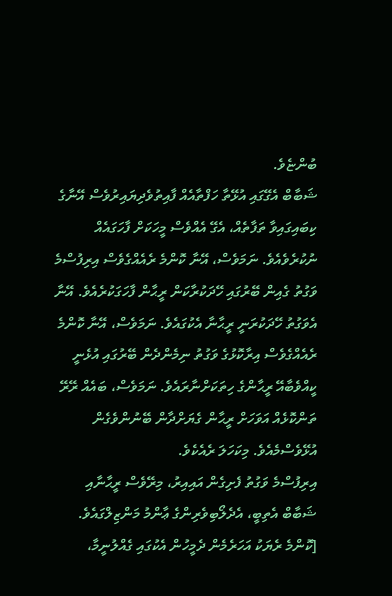ބުންޏެވެ.
ޝަބާބް އެގޭގައި އުޅޭތާ ހަފްތާއެއް ފާއިތުވެދިޔައިރުވެސް އޭނާގެ ކިބައިގައިވާ ތަފާތެއް، އެގޭ އެއްވެސް މީހަކަށް ފާހަގައެއް ނުކުރެވެއެވެ. ނަމަވެސް، އޭނާ ކޮންމެ ރެއެއްގެވެސް އިރިފުސްމެ ވަގުތު ގެއިން ބޭރުގައި ހޭދަކުރާކަން ރީޙާން ފާހަގަކުރެއެވެ. އޭނާ އެވަގުތު ހޭދަކުރަނީ ރީޙާނާ އެކުގައެވެ. ނަމަވެސް، އޭނާ ކޮންމެ ރެއެއްގެވެސް އިރާކޮޅުގެ ވަގުތު ނިމެންދެން ބޭރުގައި އުޅެނީ ކީއްވެބާއޭ ރީޙާންގެ ހިތަކަށްނާރައެވެ. ނަމަވެސް، ބައެއް ރޭރޭ ތަންކޮޅެއް އަވަހަށް ރީޙާން ގެޔަށްދާން ބޭނުންވެގެން އުޅޭވެސްމެއެވެ. މިކަހަލަ ރެއެކެވެ.
އިރިފުސްމެ ވަގުތު ފެށިގެން އައިއިރު، މިރޭވެސް ރީޙާނާއި ޝަބާބް އެތިބީ، އެދެލޯބިވެރިންގެ ޢާންމު މަންޒިލްގައެވެ.
[ކޮންމެ ރެޔަކު އަހަރެމެން ދެމީހުން އެކުގައި ގެއްލުނީމާ،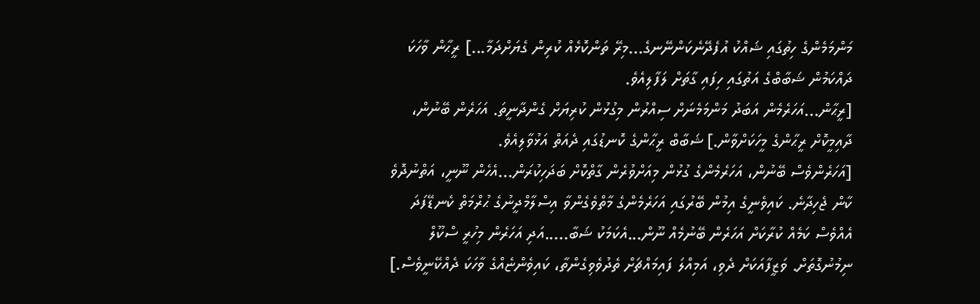މަންމަމެންގެ ހިތުގައި ޝައްކު އުފެދޭނެކަންނޭނގެ...މިރޭ ތަންކޮޅެއް ކުރިން ގެޔަށްދަމާ...] ރީޙާން ވާހަކަ ދައްކަމުން ޝަބާބްގެ އަތުގައި ހިފައި ގާތަށް ލަފާލިއެވެ.
[ރީޙާން...އަހަރެމެން އަބަދު މަންމަމެނަށް ސިއްރުން މިގުޅުން ކުރިޔަށް ގެންދާނީތަ. އަހަރެން ބޭނުން، ދާއިމީކޮށް ރީޙާންގެ މީހަކަށްވާން.] ޝަބާބް ރީޙާންގެ ކޮނޑުގައި ދެއަތް އަޅުވާލިއެވެ.
[އަހަރެންވެސް ބޭނުން، އަހަރެމެންގެ ގުޅުން މިއަށްވުރެން ގާތްކޮށް ބަދަހިކުރަން...އެހެން ނޫނީ، އަތްނުދޮވެ ކާން ޖެހިދާނެ. ކައިވެނީގެ އިމުން ބޭރުގައި އަހަރެމެންގެ މާތްވެގެންވާ އިސްލާމްދީނުގެ ޙުރްމަތް ކެނޑޭފަދަ އެއްވެސް ކަމެއް ކުރާކަށް އަހަރެން ބޭނުމެއް ނޫން...އެކަމަކު ޝަބާ.....އަދި އަހަރެން މިހުރީ ސްކޫލް ނިމުނުގޮތަށް. ވަޒީފާއަކަށް ދެވި، އަމިއްލަ ފައިމައްޗަށް ތެދުވެވިގެންތާ، ކައިވެންޏެއްގެ ވާހަކަ ދެއްކޭނީވެސް.]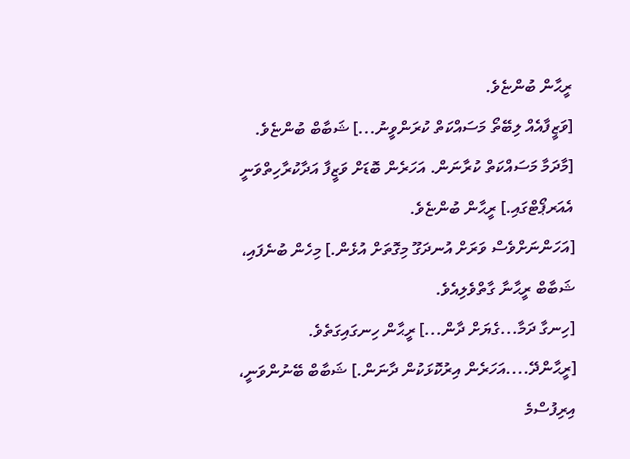ރީޙާން ބުންޏެވެ.
[ވަޒީފާއެއް ލިބޭތޯ މަސައްކަތް ކުރަންވީނު...] ޝަބާބް ބުންޏެވެ.
[މާދަމާ މަސައްކަތް ކުރާނަން. އަހަރެން ބޮޑަށް ވަޒީފާ އަދާކުރާހިތްވަނީ އެއަރޕޯޓްގައި.] ރީޙާން ބުންޏެވެ.
[އަހަންނަށްވެސް ވަރަށް އުނދަގޫ މިގޮތަށް އުޅެން.] މިހެން ބުނެފައި، ޝަބާބް ރީޙާނާ ގާތްވެލިއެވެ.
[ހިނގާ ދަމާ...ގެޔަށް ދާން...] ރީޙާން ހިނގައިގަތެވެ.
[ރީޙާންދޭ....އަހަރެން އިރުކޮޅަކުން ދާނަން.] ޝަބާބް ބޭނުންވަނީ، އިރިފުސްމެ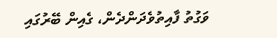ވަގުތު ފާއިތުވެދަންދެން، ގެއިން ބޭރުގައި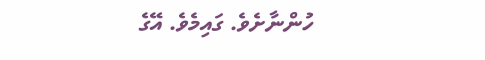ހުންނާށެވެ. ގައިމެވެ. އޭގެ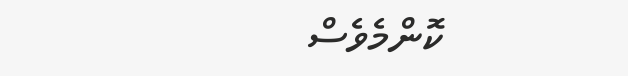ކޮންމެވެސް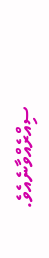ސިއްރެއްވާނެއެވެ.